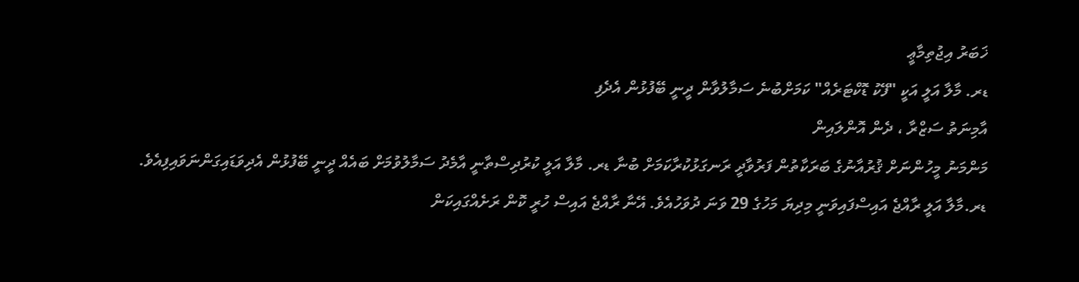ޚަބަރު އިޖުތިމާޢީ
ޑރ. މާލާ އަލީ އަކީ "ފޭކު ޑޮކްޓަރެއް" ކަމަށްބުނެ ސަމާލުވާން ދީނީ ބޭފުޅުން އެދެފި
އާމިނަތު ސަޒްރާ ، ދެން އޮންލައިން
މަންމަނު މީހުންނަށް ޤުރުއާނުގެ ބަރަކާތުން ފަރުވާދީ ރަނގަޅުކުރާކަމަށް ބުނާ ޑރ. މާލާ އަލީ ކުރުދިސްތާނީ އާމެދު ސަމާލުވުމަށް ބައެއް ދީނީ ބޭފުޅުން އެދިވަޑައިގަންނަވައިފިއެވެ.
ޑރ.މާލާ އަލީ ރާއްޖެ އައިސްފައިވަނީ މިދިޔަ މަހުގެ 29 ވަނަ ދުވަހުއެވެ. އޭނާ ރާއްޖެ އައިސް ހުރީ ކޮން ރަށެއްގައިކަން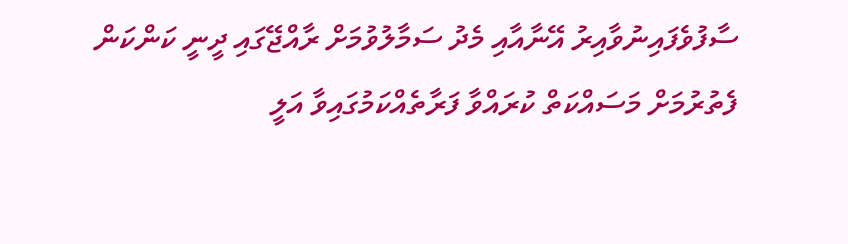ސާފުވެފައިނުވާއިރު އޭނާއާއި މެދު ސަމާލުވުމަށް ރާއްޖޭގައި ދީނީ ކަންކަން ފެތުރުމަށް މަސައްކަތް ކުރައްވާ ފަރާތެއްކަމުގައިވާ އަލީ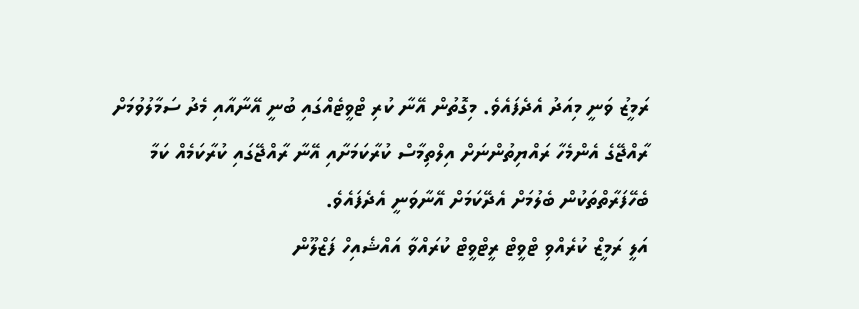ރަމީޒު ވަނީ މިއަދު އެދެފައެވެ. މިގޮތުން އޭނާ ކުރި ޓްވީޓެއްގައި ބުނީ އޭނާއާއި މެދު ސަމާލުވުމަށް ރާއްޖޭގެ އެންމެހާ ރައްޔިތުންނަށް އިލްތިމާސް ކުރާކަމަށާއި އޭނާ ރާއްޖޭގައި ކުރާކަމެއް ކަމާ ބެހޭފަރާތްތަކުން ބެލުމަށް އެދޭކަމަށް އޭނާވަނީ އެދެފައެވެ.
އަލީ ރަމީޒް ކުރެއްވި ޓްވީޓް ރީޓްވީޓް ކުރައްވާ އައްޝެއިހް ފަޒްލޫން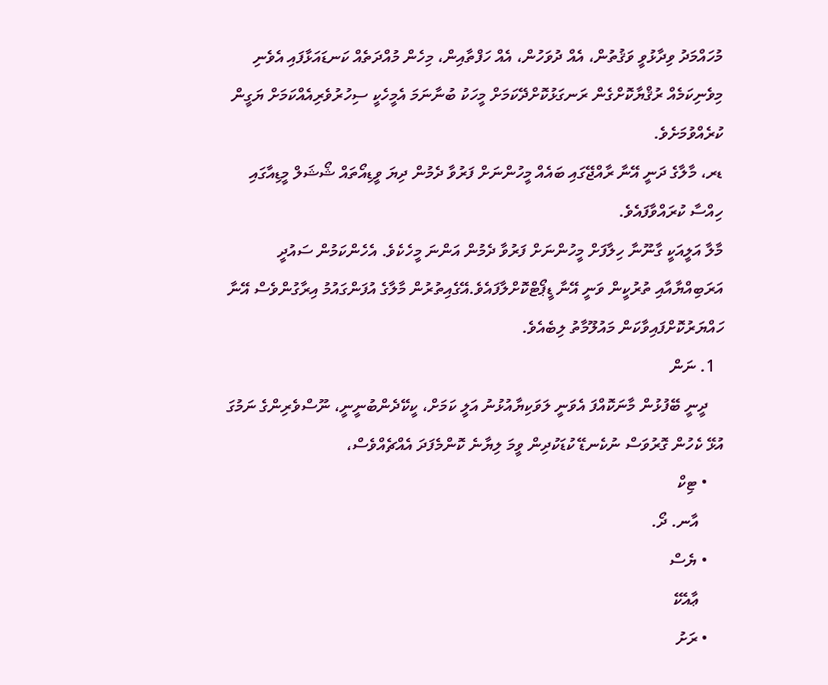މުހައްމަދު ވިދާޅުވީ ވަޤުތުން، އެއް ދުވަހުން، އެއް ހަފްތާއިން، މިހެން މުއްދަތެއް ކަނޑައަޅާފައި އެވެނި މިވެނިކަމެއް ރުޤްޔާކޮށްގެން ރަނގަޅުކޮށްދޭކަމަށް މީހަކު ބުނާނަމަ އެމީހެކީ ސިހުރުވެރިއެއްކަމަށް ޔަގީން ކުރެއްވުމަށެވެ.
ޑރ، މާލާގެ ދަނީ އޭނާ ރާއްޖޭގައި ބައެއް މީހުންނަށް ފަރުވާ ދެމުން ދިޔަ ވީޑިއޯތައް ޝޯޝަލް މީޑިއާގައި ހިއްސާ ކުރައްވާފައެވެ.
މާލާ އަލީއަކީ ގާނޫނާ ހިލާފަށް މީހުންނަށް ފަރުވާ ދެމުން އަންނަ މީހެކެވެ. އެހެންކަމުން ސައުދީ އަރަބިއްޔާއާއި ތުރުކީން ވަނީ އޭނާ ޑީޕޯޓްކޮށްލާފައެވެ.އޭގެއިތުރުން މާލާގެ އުފަންގައުމު އިރާގުންވެސް އޭނާ ހައްޔަރުކޮށްފައިވާކަން މައުލޫމާތު ލިބެއެވެ.
  1. ނަން
    ދީނީ ބޭފުޅުން މާނަކޮއްފަ އެވަނީ ލަވަކިޔާއުޅުނު އަލީ ކަމަށް، ކީކޭދެންބުނީނީ، ނޫސްވެރިންގެ ނަމުގަ އުޅޭ ކެހުން ގޮރުވަސް ނުކެނޑޭ ކުޑަކުދިން ވީމަ ލިޔާނެ ކޮންމެފަދަ އެއްޗެއްވެސް،
    • ޓިކް
      އާނ. ދޯ.
    • ޔެސް
      ޢާއެކޭ
    • ރަށު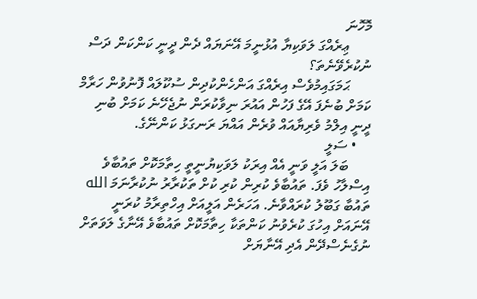މޮހޮނަ
      ޢިރެއްގަ ލަވަކިޔާ އުޅުނީމަ އޭނަޔައް ދެން ދީނީ ކަންކަން ދަސް ނުކުރެވޭނެތަ؟
      ޙަމަގައިމުވެސް އިރެއްގަ އަންހެންކުދިން ސުކޫލައް ފޮނުވުން ހަރާމް ކަމަށް ބުނެފަ އޭގެ ފަހުން އައުރަ ނިވާކުރަން ނުޖެހޭނެ ކަމަށް ބުނި ދީނީ އިލްމު ވެރިޔާއައް ވުރެން އައްޔަ ރަނގަޅު ކަންނޭގެ.
    • ސަލީ
      ބަލަ އަލީ ވަނީ އެއް އިރަކު ލަވަކިޔުނީތީ ހިތާމަކޮށް ތައުބާވެ އިސްލާހު ވެފަ. ތައުބާވެ ކުރިން ކުރި ކުށް ތަކުރާރު ނުކުރާނަމަ الله ތައުބާ ގަބޫލު ކުރައްވާނެ. އަހަރެން އަލީއަށް އިހްތިރާމު ކުރަނީ އޭނައަށް އިހުގަ ކުރެވުނު ކަންތަކާ ހިތާމަކޮށް ތައުބާވެ އޭނާގެ ލަވަތަށް ނުގެނެސްދޭން އެދި އޭނާޔަށް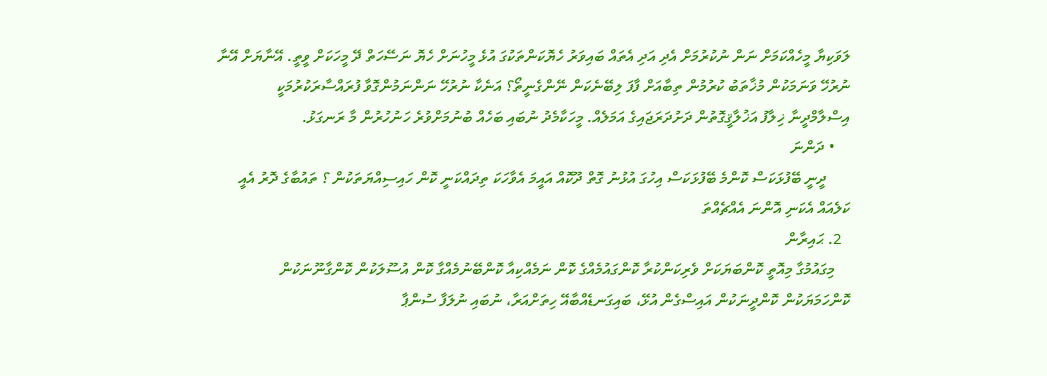ލަވަކިޔާ މީހެއްކަމަށް ނަން ނުކުރުމަށް އެދި އަދި އެތައް ބައިވަރު ހެޔޮކަންތަކުގަ އުޅެ މީހުނަށް ހެޔޮ ނަސޭހަތް ދޭ މީހަކަށް ވީތީ. އޭނާޔަށް އޭނާ ނުރުހޭ ވަނަމަކުން މުޚާތަބު ކުރުމުން ތިބާއަށް ފާފަ ލިބޭނެކަން ނޭންގެނީތޯ؟ އަނެކާ ނުރުހޭ ނަންނަމުންގޮވާ ފުރައްސާރަކުރުމަކީ އިސްލާމްދީނާ ޚިލާފު އަޚުލާޤީގޮތުން ދަށުދަރަޖައިގެ އަމަލެއް. މީހަކާމެދު ނުބައި ބަހެއް ބުނުމަށްވުރެ ހަނުހުރުން މާ ރަނގަޅު.
    • ދަންނަ
      ދީނީ ބޭފުޅަކަސް ކޮންމެ ބޭފުޅަކަސް އިހުގަ އުޅުނު ގޮތް ދޫކޮއް އައީމަ އެވާހަކަ ތިދައްކަނީ ކޮން ހައިސިއްޔަތަކުން ؟ ތައުބާގެ ދޮރު އެއީ ކަލެއައް އެކަނި އޮންނަ އެއްޗެއްތަ
  2. ޙައިރާން
    މިގައުމުގާ މިއޮތީ ކޮންބަޔަކަށް ވެރިކަންކުރާ ކޮންގައުމެއްގެ ކޮން ނަމެއްކިއާ ކޮންބޭނުމެއްގާ ކޮން އުސޫލަކުން ކޮންގާނޫނަކުން ކޮންހަމަޔަކުން ކޮންދީނަކުން އައިސްގެން އުޅޭ، ބައިގަނޑެއްބާއޭ ހިތަށްއަރާ، ނުބައި ނުލަފާ ސުންޕާ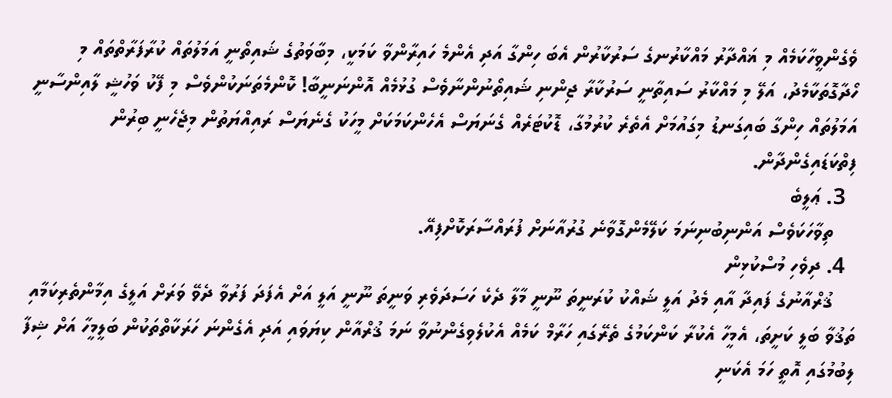ވެގެންވީހާކަމެއް މި ޣައްދާރު މައްކާރުނގެ ސަރުކާރުން އެބަ ހިންގާ އަދި އެންމެ ހައިރާންވާ ކަމަކީ، މިބާވަތުގެ ޝައިތޯނީ އަމަލުތައް ކުރާފަރާތްތައް މި ހޯދާގޮތަކާމެދު، އަލޭ މި މައްކާރު ސައިތާނީ ސަރުކާރާ ޖިންނި ޝައިތޯނުންނާވެސް ގުޅުމެއް އޮންނަނީބާ! ކޮންމެތަނަކުންވެސް މި ފޭކު ވަހުޝީ ލާއިންސާނީ އަމަލުތައް ހިންގާ ބައިގަނޑު މިގައުމަށް އެތެރެ ކުރުމުގާ، ޑޮކުޓަރެއް ގެނަޔަސް އެހެންކަމަކަށް މީހަކު ގެނެޔަސް ރައިއްޔަތުން މިޖެހެނީ ބިރުން ފިތްކަޑައިގެންދާން.
  3. ޢަލީބެ
    ތިވާހަކަވެސް އަންނިބުނިނަމަ ކަލޭމެންގޮވާނެ ގުރުއާނަށް ފުރައްސާރަކޮށްފިއޭ.
  4. ދިވެހި މުސްކުޅިން
    ޤުރްއާނުގެ ފައިދާ އާއި މެދު އަލީ ޝައްކު ކުރަނީތަ ނޫނީ މާލާ ދެކެ ހަސަދަވެރި ވަނީތަ ނޫނީ އަލީ އަށް އެފަދަ ފަރުވާ ދެވޭ ވަރަށް އަލީގެ އިމާންތެރިކަމާއި ތަޤުވާ ބަލީ ކަށީތަ، އެމީހާ އެކުރާ ކަންކަމުގެ ތެރޭގައި ހަރާމް ކަމެއް އެކުލެވިގެންނުވާ ނަމަ ޤުރްއާން ކިޔަވައި އަދި އެގެންނަ ހަރަކާތްތަކުން ބަލީމީހާ އަށް ޝިފާ ލިބުމުގައި އޮތީ ހަމަ އެކަނި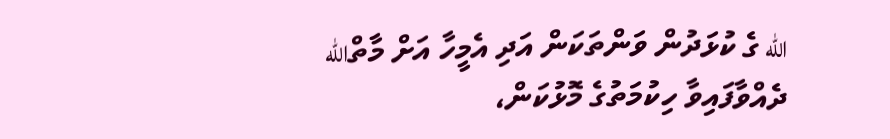الله ގެ ކުޅަދުން ވަންތަކަން އަދި އެމީހާ އަށް މާތްالله ދެއްވާފައިވާ ހިކުމަތުގެ މޮޅުކަން،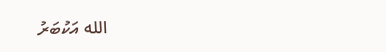الله އަކުބަރު